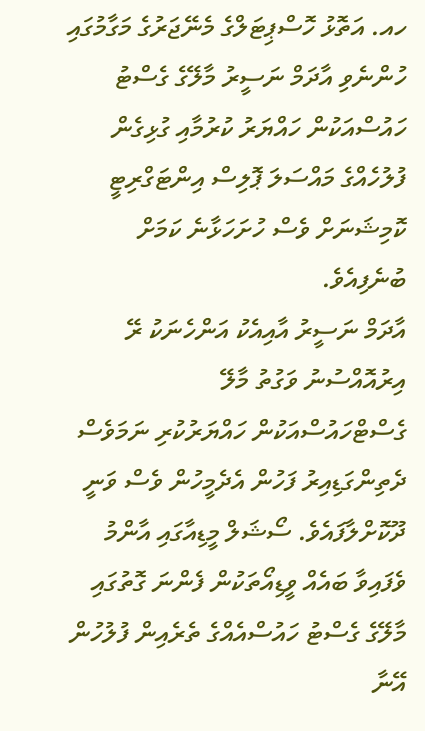ހއ. އަތޮޅު ހޮސްޕިޓަލްގެ މެނޭޖަރުގެ މަގާމުގައި ހުންނެވި އާދަމް ނަސީރު މާލޭގެ ގެސްޓު ހައުސްއަކުން ހައްޔަރު ކުރުމާއި ގުޅިގެން ފުލުހެއްގެ މައްސަލަ ޕޮލިސް އިންޓަގްރިޓީ ކޮމިޝަނަށް ވެސް ހުށަހަޅާނެ ކަމަށް ބުނެފިއެވެ.
އާދަމް ނަސީރު އާއިއެކު އަންހެނަކު ރޭ އިރުއޮއްސުނު ވަގުތު މާލޭ ގެސްޓްހައުސްއަކުން ހައްޔަރުކުރި ނަމަވެސް ދެތިންގަޑިއިރު ފަހުން އެދެމީހުން ވެސް ވަނީ ދޫކޮށްލާފައެވެ. ސޯޝަލް މީޑިއާގައި އާންމު ވެފައިވާ ބައެއް ވީޑިއޯތަކުން ފެންނަ ގޮތުގައި މާލޭގެ ގެސްޓު ހައުސްއެއްގެ ތެރެއިން ފުލުހުން އޭނާ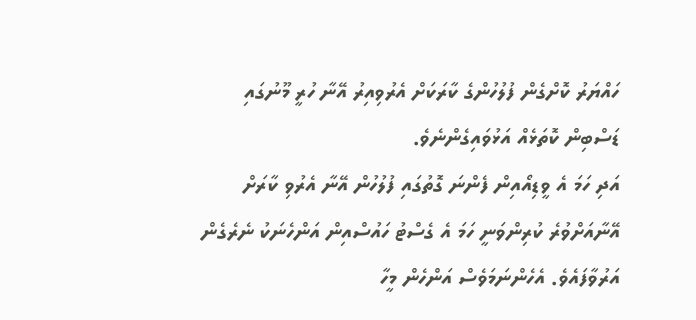ހައްޔަރު ކޮށްގެން ފުލުހުންގެ ކާރަކަށް އެރުވިއިރު އޭނާ ހުރީ މޫނުގައި ޑަސްބިން ކޮތަޅެއް އަޅުވައިގެންނެވެ.
އަދި ހަމަ އެ ވީޑިއޯއިން ފެންނަ ގޮތުގައި ފުލުހުން އޭނާ އެރުވި ކާރަށް އޭނާއަށްވުރެ ކުރިންވަނީ ހަމަ އެ ގެސްޓު ހައުސްއިން އަންހެނަކު ނެރެގެން އަރުވާފައެވެ. އެހެންނަމަވެސް އަންހެން މީހާ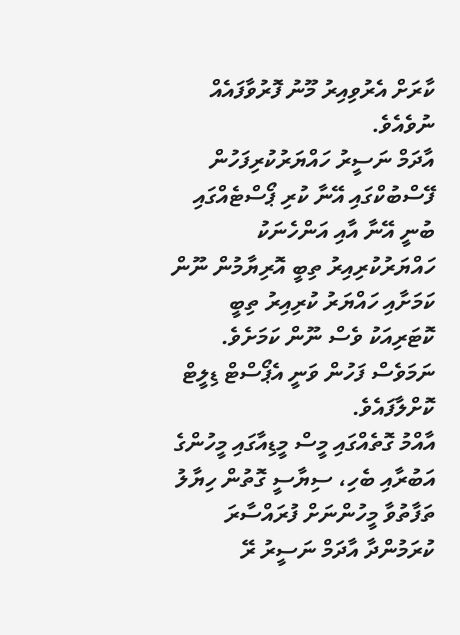ކާރަށް އެރުވިއިރު މޫނު ފޮރުވާފައެއް ނުވެއެވެ.
އާދަމް ނަސީރު ހައްޔަރުކުރިފަހުން ފޭސްބުކްގައި އޭނާ ކުރި ޕޯސްޓެއްގައި ބުނީ އޭނާ އާއި އަންހެނަކު ހައްޔަރުކުރިއިރު ތިބީ އޮރިޔާމުން ނޫން ކަމަށާއި ހައްޔަރު ކުރިއިރު ތިބީ ކޮޓަރިއަކު ވެސް ނޫން ކަމަށެވެ. ނަމަވެސް ފަހުން ވަނީ އެޕޯސްޓް ޑިލީޓް ކޮށްލާފައެވެ.
އާއްމު ގޮތެއްގައި މީސް މީޑިއާގައި މީހުންގެ އަބުރާއި ބެހި، ސިޔާސީ ގޮތުން ހިޔާލު ތަފާތުވާ މީހުންނަށް ފުރައްސާރަ ކުރަމުންދާ އާދަމް ނަސީރު ރޭ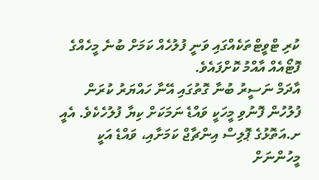ކުރި ޓްވީޓްތަކެއްގައި ވަނީ ފުލުހެއް ކަމަށް ބުނެ މީހެއްގެ ފޮޓޯއެއް އާއްމު ކޮށްފައެވެ.
އާދަމް ނަސީރު ބުނާ ގޮތުގައި އޭނާ ހައްޔަރު ކުރަން ފުލުހުން ފޮނުވި މީހަކީ ވައްޑެ ނަމަކަށް ކިޔާ ފުލުހެކެވެ. އެއީ ށ.އަތޮޅުގެ ޕޮލިސް އިންޗާޖް ކަމަށާއި، ވައްޑެ އަކީ މީހުންނަށް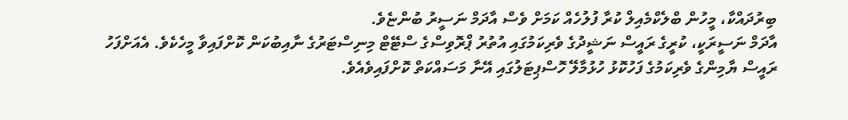ބިރުދައްކާ، މީހުން ބްލެކްމެއިލް ކުރާ ފުލުހެއް ކަމަށް ވެސް އާދަމް ނަސީރު ބުންޏެވެ.
އާދަމް ނަސީރަކީ، ކުރީގެ ރައީސް ނަޝީދުގެ ވެރިކަމުގައި އުތުރު ޕްރޮވިސްގެ ސްޓޭޓް މިނިސްޓަރުގެ ނާއިބުކަން ކޮށްފައިވާ މީހެކެވެ. އެއަށްފަހު ރައީސް ޔާމިންގެ ވެރިކަމުގެ ފަހުކޮޅު ހުޅުމާލޭ ހޮސްޕިޓަލުގައި އޭނާ މަސައްކަތް ކޮށްފައިވެއެވެ.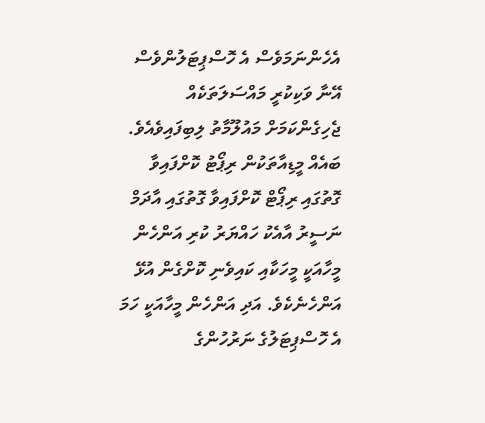އެހެންނަމަވެސް އެ ހޮސްޕިޓަލުންވެސް އޭނާ ވަކިކުރީ މައްސަލަތަކެއް ޖެހިގެންކަމަށް މައުލޫމާތު ލިބިފައިވެއެވެ.
ބައެއް މީޑިއާތަކުން ރިޕޯޓު ކޮށްފައިވާ ގޮތުގައި ރިޕޯޓް ކޮށްފައިވާ ގޮތުގައި އާދަމް ނަސީރު އާއެކު ހައްޔަރު ކުރި އަންހެން މީހާއަކީ މީހަކާއި ކައިވެނި ކޮށްގެން އުޅޭ އަންހެނެކެވެ. އަދި އަންހެން މީހާއަކީ ހަމަ އެ ހޮސްޕިޓަލުގެ ނަރުހުންގެ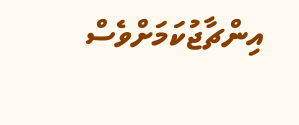އިންޗާޖުކަމަށްވެސް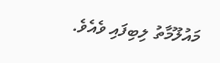މައުލޫމާތު ލިބިފައި ވެއެވެ.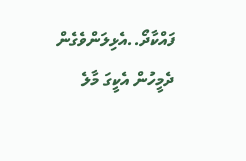ފައްކާދޯ..އެޅިލަންވެގެން ދެމީހުން އެކީގަ މާލެ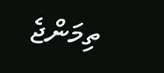ތިމަންޖެ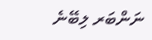ނަންބަރ ލިބޭނެ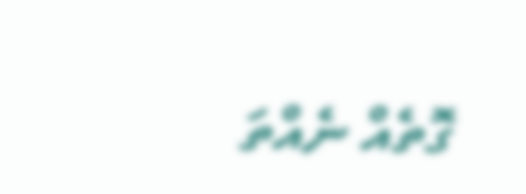ގޮތެއް ނެއްތަ